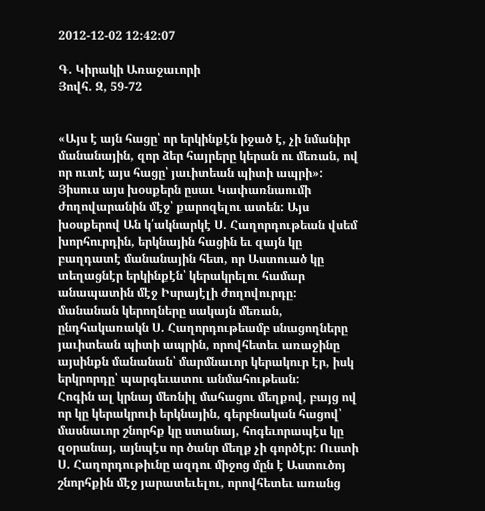2012-12-02 12:42:07

Գ. Կիրակի Առաջաւորի
Յովհ. Զ, 59-72


«Այս է այն հացը՝ որ երկինքէն իջած է, չի նմանիր մանանային, զոր ձեր հայրերը կերան ու մեռան, ով որ ուտէ այս հացը՝ յաւիտեան պիտի ապրի»:
Յիսուս այս խօսքերն ըսաւ Կափառնաումի ժողովարանին մէջ՝ քարոզելու ատեն: Այս խօսքերով Ան կ՛ակնարկէ Ս. Հաղորդութեան վսեմ խորհուրդին, երկնային հացին եւ զայն կը բաղդատէ մանանային հետ, որ Աստուած կը տեղացնէր երկինքէն՝ կերակրելու համար անապատին մէջ Իսրայէլի ժողովուրդը: մանանան կերողները սակայն մեռան, ընդհակառակն Ս. Հաղորդութեամբ սնացողները յաւիտեան պիտի ապրին, որովհետեւ առաջինը այսինքն մանանան՝ մարմնաւոր կերակուր էր, իսկ երկրորդը՝ պարգեւատու անմահութեան:
Հոգին ալ կրնայ մեռնիլ մահացու մեղքով, բայց ով որ կը կերակրուի երկնային, գերբնական հացով՝ մասնաւոր շնորհք կը ստանայ, հոգեւորապէս կը զօրանայ, այնպէս որ ծանր մեղք չի գործէր: Ուստի Ս. Հաղորդութիւնը ազդու միջոց մըն է Աստուծոյ շնորհքին մէջ յարատեւելու, որովհետեւ առանց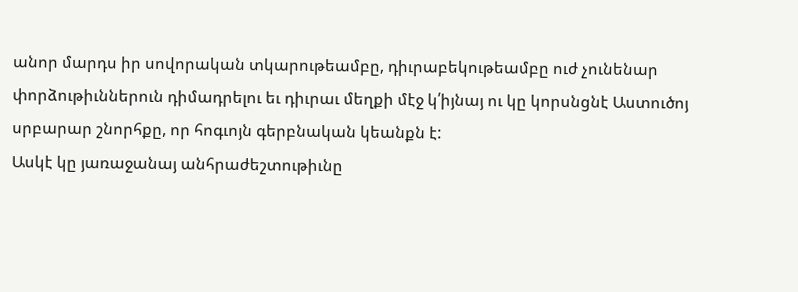անոր մարդս իր սովորական տկարութեամբը, դիւրաբեկութեամբը ուժ չունենար փորձութիւններուն դիմադրելու եւ դիւրաւ մեղքի մէջ կ՛իյնայ ու կը կորսնցնէ Աստուծոյ սրբարար շնորհքը, որ հոգւոյն գերբնական կեանքն է:
Ասկէ կը յառաջանայ անհրաժեշտութիւնը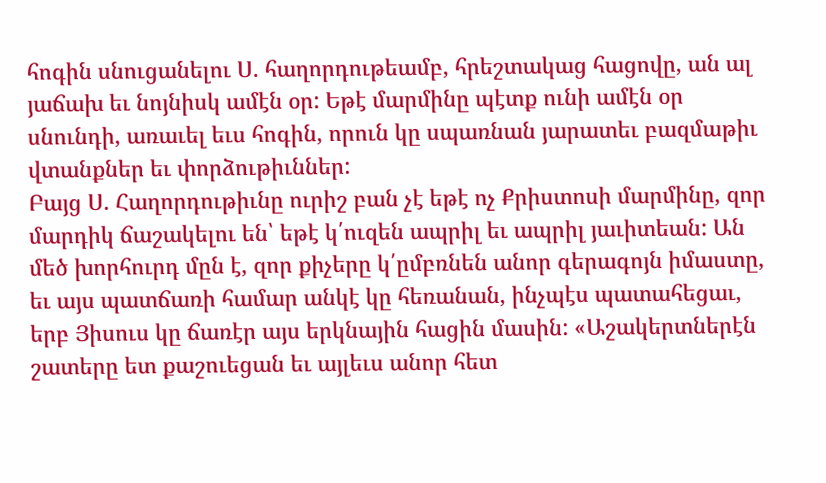հոգին սնուցանելու Ս. հաղորդութեամբ, հրեշտակաց հացովը, ան ալ յաճախ եւ նոյնիսկ ամէն օր: Եթէ մարմինը պէտք ունի ամէն օր սնունդի, առաւել եւս հոգին, որուն կը սպառնան յարատեւ բազմաթիւ վտանքներ եւ փորձութիւններ:
Բայց Ս. Հաղորդութիւնը ուրիշ բան չէ եթէ ոչ Քրիստոսի մարմինը, զոր մարդիկ ճաշակելու են՝ եթէ կ՛ուզեն ապրիլ եւ ապրիլ յաւիտեան: Ան մեծ խորհուրդ մըն է, զոր քիչերը կ՛ըմբռնեն անոր գերագոյն իմաստը, եւ այս պատճառի համար անկէ կը հեռանան, ինչպէս պատահեցաւ, երբ Յիսուս կը ճառէր այս երկնային հացին մասին: «Աշակերտներէն շատերը ետ քաշուեցան եւ այլեւս անոր հետ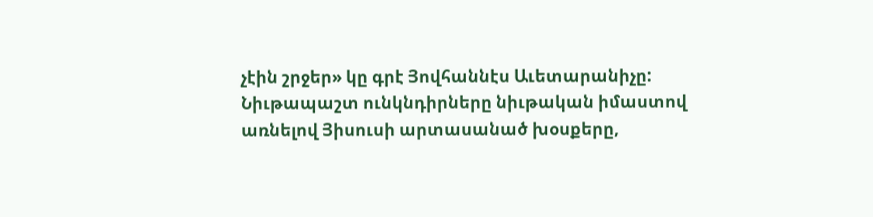չէին շրջեր» կը գրէ Յովհաննէս Աւետարանիչը: Նիւթապաշտ ունկնդիրները նիւթական իմաստով առնելով Յիսուսի արտասանած խօսքերը,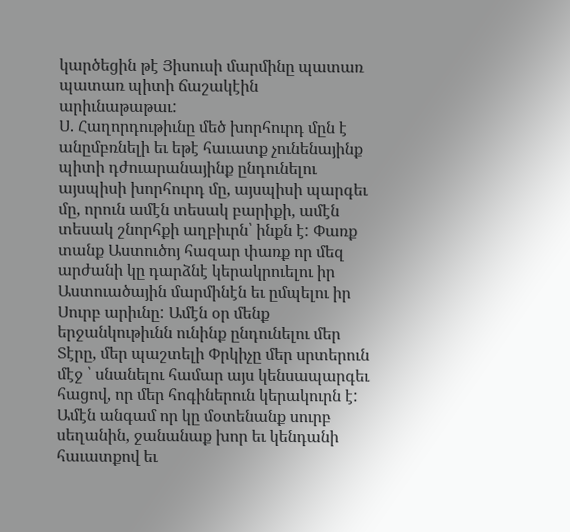կարծեցին թէ Յիսուսի մարմինը պատառ պատառ պիտի ճաշակէին արիւնաթաթաւ:
Ս. Հաղորդութիւնը մեծ խորհուրդ մըն է անըմբռնելի եւ եթէ հաւատք չունենայինք պիտի դժուարանայինք ընդունելու այսպիսի խորհուրդ մը, այսպիսի պարգեւ մը, որուն ամէն տեսակ բարիքի, ամէն տեսակ շնորհքի աղբիւրն՝ ինքն է: Փառք տանք Աստուծոյ հազար փառք որ մեզ արժանի կը դարձնէ կերակրուելու իր Աստուածային մարմինէն եւ ըմպելու իր Սուրբ արիւնը: Ամէն օր մենք երջանկութիւնն ունինք ընդունելու մեր Տէրը, մեր պաշտելի Փրկիչը մեր սրտերուն մէջ ՝ սնանելու համար այս կենսապարգեւ հացով, որ մեր հոգիներուն կերակուրն է: Ամէն անգամ որ կը մօտենանք սուրբ սեղանին, ջանանաք խոր եւ կենդանի հաւատքով եւ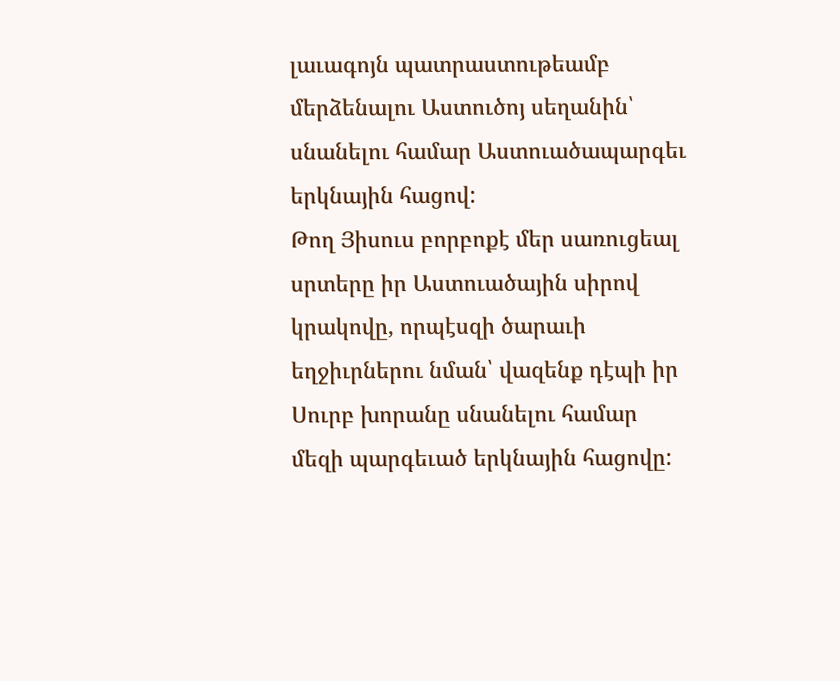լաւագոյն պատրաստութեամբ մերձենալու Աստուծոյ սեղանին՝ սնանելու համար Աստուածապարգեւ երկնային հացով:
Թող Յիսուս բորբոքէ մեր սառուցեալ սրտերը իր Աստուածային սիրով կրակովը, որպէսզի ծարաւի եղջիւրներու նման՝ վազենք դէպի իր Սուրբ խորանը սնանելու համար մեզի պարգեւած երկնային հացովը: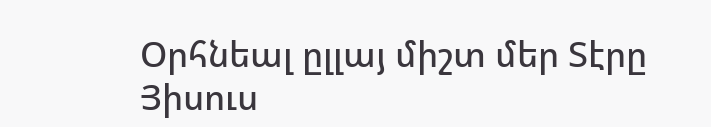Օրհնեալ ըլլայ միշտ մեր Տէրը Յիսուս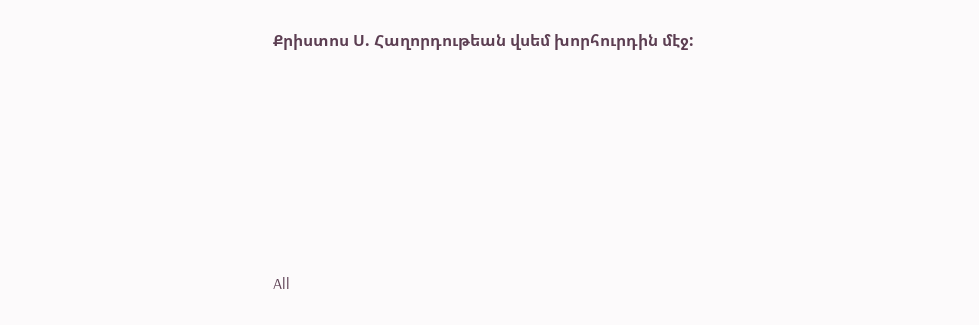Քրիստոս Ս. Հաղորդութեան վսեմ խորհուրդին մէջ:








All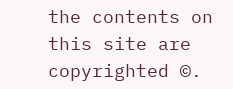the contents on this site are copyrighted ©.